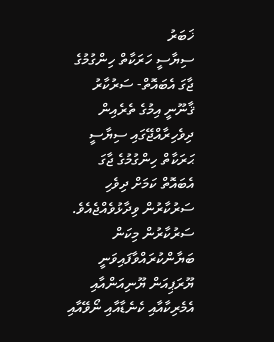ޚަބަރު
ސިޔާސީ ހަރަކާތް ހިންގުމުގެ ޖާގަ އެބައޮތް- ސަރުކާރު
ޤާނޫނީ އިމުގެ ތެރެއިން ދިވެހިރާއްޖޭގައި ސިޔާސީ ޙަރަކާތް ހިންގުމުގެ ޖާގަ އެބައޮތް ކަމަށް ދިވެހި ސަރުކާރުން ވިދާޅުވެއްޖެއެވެ.
ސަރުކާރުން މިކަން ބަޔާންކުރައްވާފައިވަނީ ޔޫރަޕިއަން ޔޫނިއަންއާއި އެމެރިކާއާއި ކެނެޑާއާއި ނޯވޭއާއި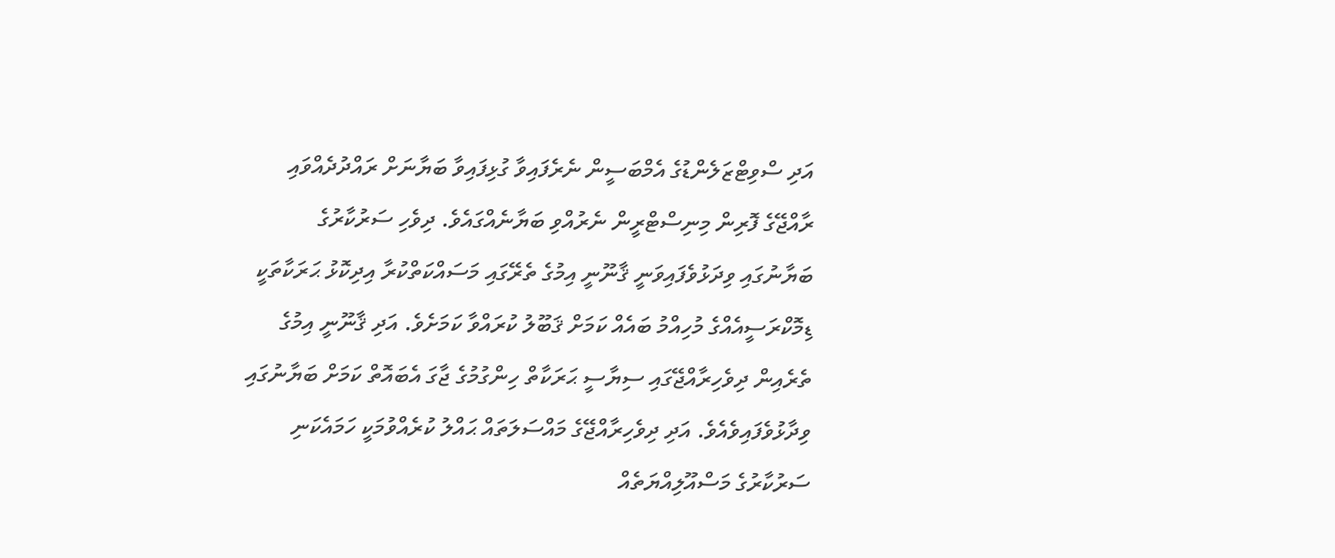އަދި ސްވިޓްޒަލެންޑުގެ އެމްބަސީން ނެރެފައިވާ ގުޅިފައިވާ ބަޔާނަށް ރައްދުދެއްވައި ރާއްޖޭގެ ފޮރިން މިނިސްޓްރީން ނެރުއްވި ބަޔާނެއްގައެވެ. ދިވެހި ސަރުކާރުގެ ބަޔާނުގައި ވިދަޅުވެފައިވަނީ ޤާނޫނީ އިމުގެ ތެރޭގައި މަސައްކަތްކުރާ އިދިކޮޅު ޙަރަކާތަކީ ޑިމޮކްރަސީއެއްގެ މުހިއްމު ބައެއް ކަމަށް ޤަބޫލު ކުރައްވާ ކަމަށެވެ. އަދި ޤާނޫނީ އިމުގެ ތެރެއިން ދިވެހިރާއްޖޭގައި ސިޔާސީ ޙަރަކާތް ހިންގުމުގެ ޖާގަ އެބައޮތް ކަމަށް ބަޔާނުގައި ވިދާޅުވެފައިވެއެވެ. އަދި ދިވެހިރާއްޖޭގެ މައްސަލަތައް ޙައްލު ކުރެއްވުމަކީ ހަމައެކަނި ސަރުކާރުގެ މަސްއޫލިއްޔަތެއް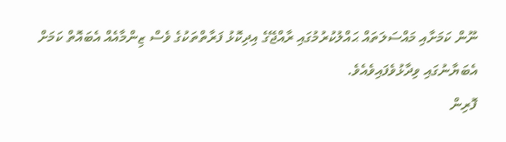ނޫން ކަމަށާއި މައްސަލަތައް ޙައްލުކުރުމުގައި ރާއްޖޭގެ އިދިކޮޅު ފަރާތްތަކުގެ ވެސް ޒިންމާއެއް އެބައޮތް ކަމަށް އެބަޔާނުގައި ވިދާޅުވެފައިވެއެވެ.
ފޮރިން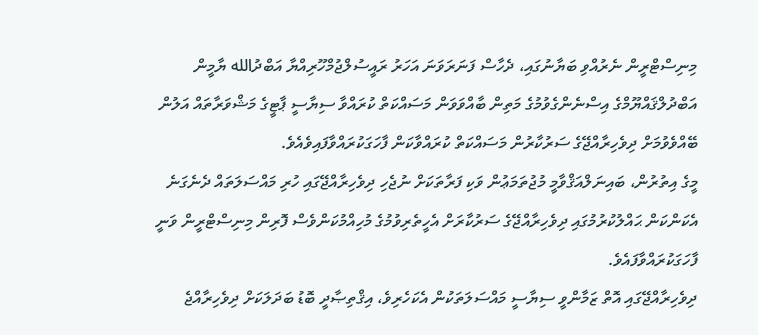މިނިސްޓްރީން ނެރުއްވި ބަޔާނުގައި، ދެހާސް ފަނަރަވަނަ އަހަރު ރައީސުލްޖުމްހޫރިއްޔާ އަބްދުالله ޔާމީން އަބްދުލްޤައްޔޫމްގެ އިސްނެންގެވުމުގެ މަތިން ބާއްވަވަން މަސައްކަތް ކުރައްވާ ސިޔާސީ ޕާޓީގެ މަޝްވަރާތައް އަލުން ބޭއްވެވުމަށް ދިވެހިރާއްޖޭގެ ސަރުކާރުން މަސައްކަތް ކުރައްވާކަން ފާހަގަކުރައްވާފައިވެއެވެ.
މީގެ އިތުރުން، ބައިނަލްއަޤްވާމީ މުޖުތަމަޢުން ވަކި ފަރާތަކަށް ނުޖެހި ދިވެހިރާއްޖޭގައި ހުރި މައްސަލަތައް ދެނެގަނެ އެކަންކަން ޙައްލުކުރުމުގައި ދިވެހިރާއްޖޭގެ ސަރުކާރަށް އެހީތެރިވުމުގެ މުހިއްމުކަންވެސް ފޮރިން މިނިސްޓްރީން ވަނީ ފާހަގަކުރައްވާފައެވެ.
ދިވެހިރާއްޖޭގައި އޮތް ޒަމާންވީ ސިޔާސީ މައްސަލަތަކުން އެކަހެރިވެ، އިޤްތިޞާދީ ބޮޑު ބަދަލަކަށް ދިވެހިރާއްޖެ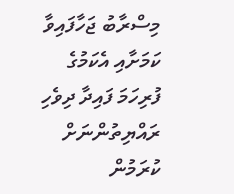މިސްރާބު ޖަހާފައިވާ ކަމަށާއި އެކަމުގެ ފުރިހަމަ ފައިދާ ދިވެހި ރައްޔިތުންނަށް ކުރަމުން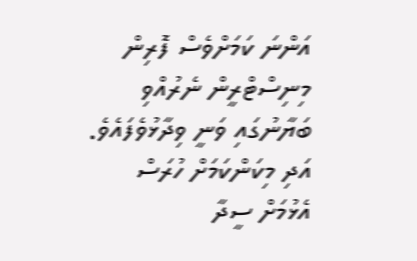އަންނަ ކަމަށްވެސް ފޮރިން މިނިސްޓްރީން ނެރުއްވި ބަޔާނުގައި ވަނީ ވިދާޅުވެފައެވެ. އަދި މިކަންކަމަށް ހުރަސް އެޅުމަށް ސީދާ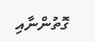ގޮތުންނާއި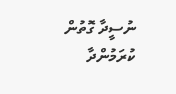ނުސީދާ ގޮތުން ކުރަމުންދާ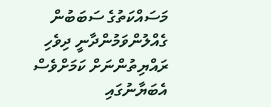މަސައްކަތުގެ ސަބަބުން ގެއްލުންވަމުންދާނީ ދިވެހި ރައްޔިތުންނަށް ކަމަށްވެސް އެބަޔާނުގައި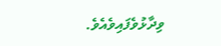ވިދާޅުވެފައިވެއެވެ.